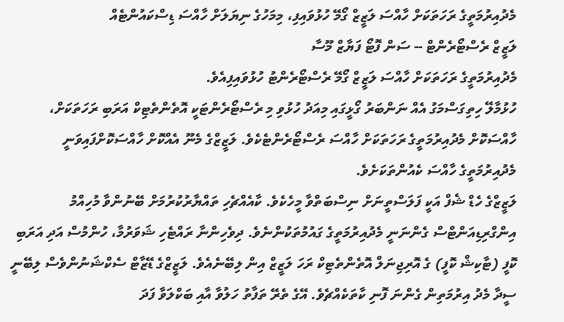މެދުއިރުމަތީގެ ރަހަތަކަށް ހާއްސަ ލަޒީޒް ގޯމޭ ހުޅުވައިފި، މިމަހުގެ ނިޔަލަށް ހާއްސަ ޑިސްކައުންޓެއް
ލަޒީޒް ރެސްޓޯރެންޓް -- ސަން ފޮޓޯ ފަޔާޒް މޫސާ
މެދުއިރުމަތީގެ ރަހަތަކަށް ހާއްސަ ލަޒީޒް ގޯމޭ ރެސްޓޯރެންޓު ހުޅުވައިފިއެވެ.
ހުޅުމާލޭ ހިތިގަސްމަގު އެއް ނަންބަރު ގޯޅީގައި މިއަދު ހުޅުވި މި ރެސްޓޯރެންޓަކީ އޮތެންތެޓިކް އަރަބި ރަހަތަކަށް، ހާއްސަކޮށް މެދުއިރުމަތީގެ ރަހަތަކަށް ހާއްސަ ރެސްޓޯރެންޓެކެވެ. ލަޒީޒްގެ މެނޫ އެއްކޮށް ހާއްސަކޮށްފައިވަނީ މެދުއިރުމަތީގެ ހާއްސަ ކެއުންތަކަށެވެ.
ލަޒީޒްގެ ހެޑް ޝެފް އަކީ ފަލަސްތީނަށް ނިސްބަތްވާ މީހެކެވެ. ކާއެއްޗެހި ތައްޔާރުކުރުމަށް ބޭނުންވާ މުހިއްމު އިންގްރިޑިއަންޓްސް ގެންނަނީ މެދުއިރުމަތީގެ ގައުމުތަކުންނެވެ. ދިވެހިންނާ ރައްޓެހި ޝަވަރުމާ، ހުންމުސް އަދި އަރަބި ކޮފީ (ޓާކިޝް ކޮފީ) ގެ އޮރިޖިނަލް އޮތެންތެޓިކް ރަހަ ލަޒީޒް އިން ލިބޭނެއެވެ. ލަޒީޒްގެ ޑޭޒާޓް ސެކްޝަނުންވެސް ލިބޭނީ ސީދާ މެދު އިރުމަތިން ގެންނަ ފޮނި ކާތަކެއްޗެވެ. އޭގެ ތެރޭ ތަފާތު ހަލުވާ އާއި ބަކްލަވާ ފަދަ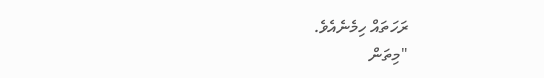ރަހަތައް ހިމެނެއެވެ.
"މިތަން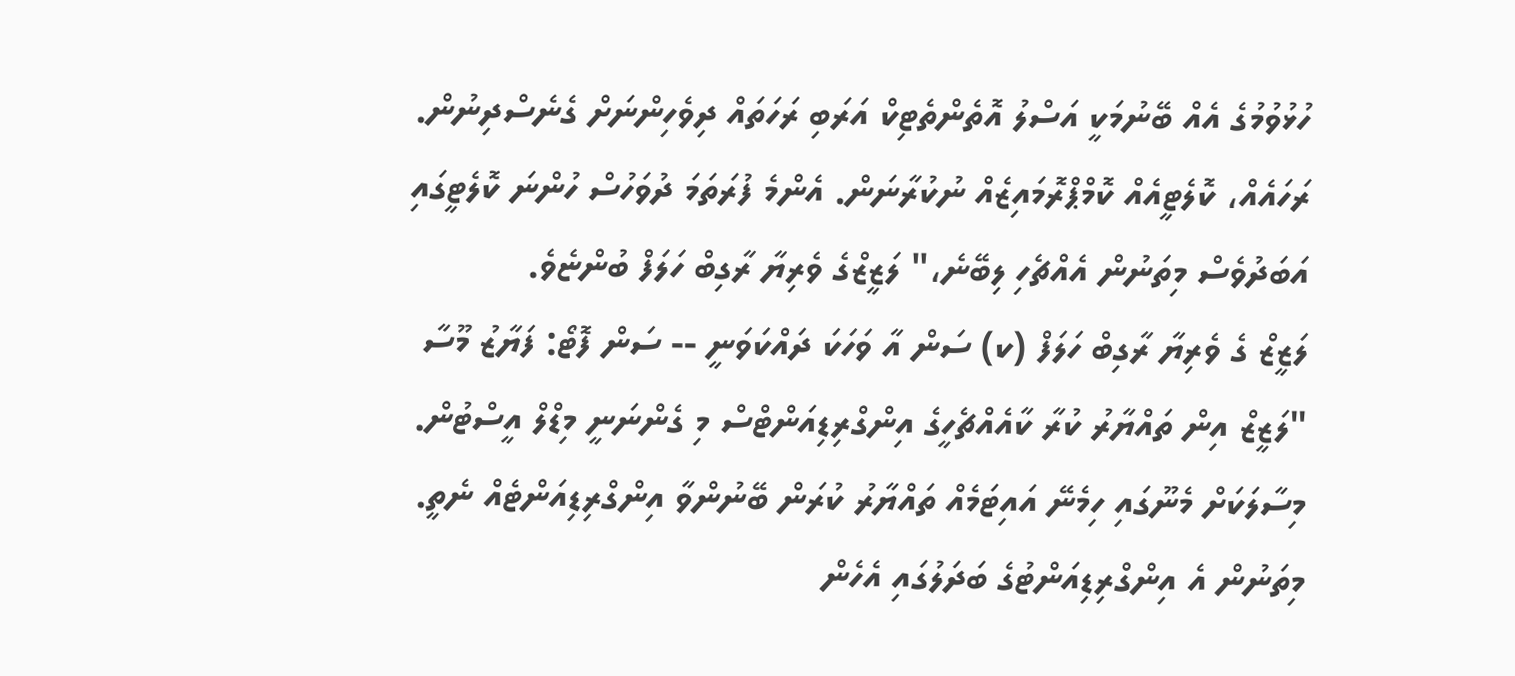ހުޅުވުމުގެ އެއް ބޭނުމަކީ އަސްލު އޮތެންތެޓިކް އަރަބި ރަހަތައް ދިވެހިންނަށް ގެނެސްދިނުން. ރަހައެއް، ކޮލެޓީއެއް ކޮމްޕްރޮމައިޒެއް ނުކުރާނަން. އެންމެ ފުރަތަމަ ދުވަހުސް ހުންނަ ކޮލެޓީގައި އަބަދުވެސް މިތަނުން އެއްޗެހި ލިބޭނެ،" ލަޒީޒްގެ ވެރިޔާ ރާގިބް ހަލަފް ބުންޏެވެ.
ލަޒީޒް ގެ ވެރިޔާ ރާގިބް ހަލަފް (ކ) ސަން އާ ވަހަކަ ދައްކަވަނީ -- ސަން ފޮޓޯ: ފަޔާޒު މޫސާ
"ލަޒީޒް އިން ތައްޔާރު ކުރާ ކާއެއްޗެހީގެ އިންގްރިޑިއަންޓްސް މި ގެންނަނީ މިޑްލް އީސްޓުން. މިސާލަކަށް މެނޫގައި ހިމެނޭ އައިޓަމެއް ތައްޔާރު ކުރަން ބޭނުންވާ އިންގްރިޑިއަންޓެއް ނެތީ. މިތަނުން އެ އިންގްރިޑިއަންޓުގެ ބަދަލުގައި އެހެން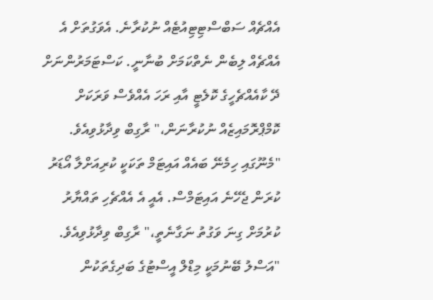އެއްޗެއް ސަބްސްޓިޓިއުޓެއް ނުކުރާނެ. އެވަގުތަށް އެ އެއްޗެއް ލިބެން ނެތްކަމަށް ބުނާނީ. ކަސްޓަމަރުންނަށް ދޭ ކާއެއްޗެހީގެ ކޮލެޓީ އާއި ރަހަ އެއްވެސް ވަރަކަށް ކޮމްޕްރޮމައިޒެއް ނުކުރާނަން،" ރާގިބް ވިދާޅުވިއެވެ.
"މެނޫގައި ހިމެނޭ ބައެއް އައިޓަމް ތަކަކީ ކުރިއަށްލާ އޯޑަރު ކުރަން ޖެހޭނެ އައިޓަމްސް. އެއީ އެ އެއްޗެހި ތައްޔާރު ކުރުމަށް ގިނަ ވަގުތު ނަގާނެތީ،" ރާގިބް ވިދާޅުވިއެވެ.
"އަސްލު ބޭނުމަކީ މިޑްލް އީސްޓުގެ ބަދިގެތަކުން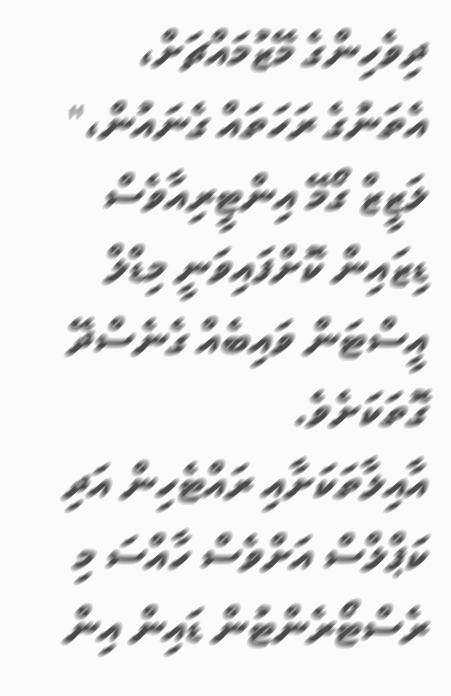ދިވެހިންގެ މޭޒުމައްޗަށް، އެތަނުގެ ރަހަތައް ގެނައުން،"
ލަޒީޒް ގޯމޭ އިންޓީރިއާވެސް ޑިޒައިން ކޮށްފައިވަނީ މިޑްލް އީސްޓަން ވައިބެއް ގެނެސްދޭ ގޮތަކަށެވެ.
އާއިލާތަކަށާއި ރައްޓެހިން އަދި ކަޕްލްސް އަށްވެސް ހާއްސަ މި ރެސްޓޯރެންޓުން ޑައިން އިން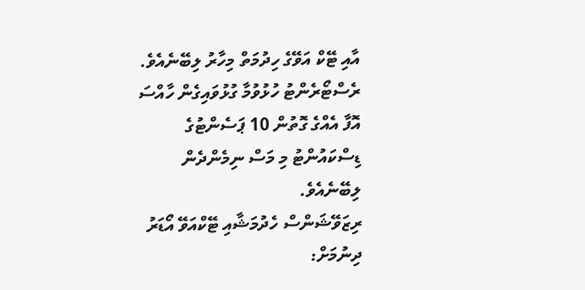އާއި ޓޭކް އަވޭގެ ހިދުމަތް މިހާރު ލިބޭނެއެވެ. ރެސްޓޯރެންޓު ހުޅުވުމާ ގުޅުވައިގެން ހާއްސަ އޮފާ އެއްގެ ގޮތުން 10 ޕަސެންޓުގެ ޑިސްކައުންޓު މި މަސް ނިމެންދެން ލިބޭނެއެވެ.
ރިޒަވޭޝަންސް ހެދުމަޝާއި ޓޭކްއަވޭ އޯޑަރު ދިނުމަށް: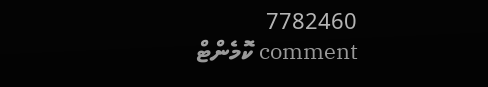7782460
comment ކޮމެންޓް